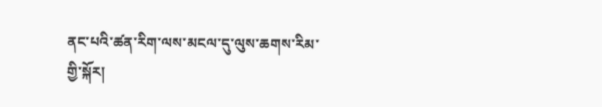ནང་པའི་ཚན་རིག་ལས་མངལ་དུ་ལུས་ཆགས་རིམ་གྱི་སྐོར།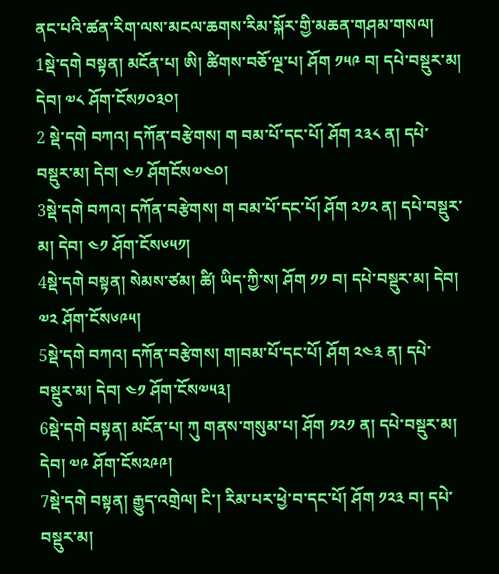ནང་པའི་ཚན་རིག་ལས་མངལ་ཆགས་རིམ་སྐོར་གྱི་མཆན་གཤམ་གསལ།
1སྡེ་དགེ བསྟན། མངོན་པ། ཨི། ཚིགས་བཅོ་ལྔ་པ། ཤོག ༡༥༩ བ། དཔེ་བསྡུར་མ། དེབ། ༧༨ ཤོག་ངོས༡༠༣༠།
2 སྡེ་དགེ བཀའ། དཀོན་བརྩེགས། ག བམ་པོ་དང་པོ། ཤོག ༢༣༨ ན། དཔེ་བསྡུར་མ། དེབ། ༤༡ ཤོགངོས༧༤༠།
3སྡེ་དགེ བཀའ། དཀོན་བརྩེགས། ག བམ་པོ་དང་པོ། ཤོག ༢༡༢ ན། དཔེ་བསྡུར་མ། དེབ། ༤༡ ཤོག་ངོས༦༥༡།
4སྡེ་དགེ བསྟན། སེམས་ཙམ། ཚི། ཡིད་ཀྱི་ས། ཤོག ༡༡ བ། དཔེ་བསྡུར་མ། དེབ། ༧༢ ཤོག་ངོས༦༩༥།
5སྡེ་དགེ བཀའ། དཀོན་བརྩེགས། ག།བམ་པོ་དང་པོ། ཤོག ༢༤༣ ན། དཔེ་བསྡུར་མ། དེབ། ༤༡ ཤོག་ངོས༧༥༣།
6སྡེ་དགེ བསྟན། མངོན་པ། ཀུ གནས་གསུམ་པ། ཤོག ༡༢༡ ན། དཔེ་བསྡུར་མ། དེབ། ༧༩ ཤོག་ངོས༢༩༩།
7སྡེ་དགེ བསྟན། རྒྱུད་འགྲེལ། ངི་། རིམ་པར་ཕྱེ་བ་དང་པོ། ཤོག ༡༢༣ བ། དཔེ་བསྡུར་མ།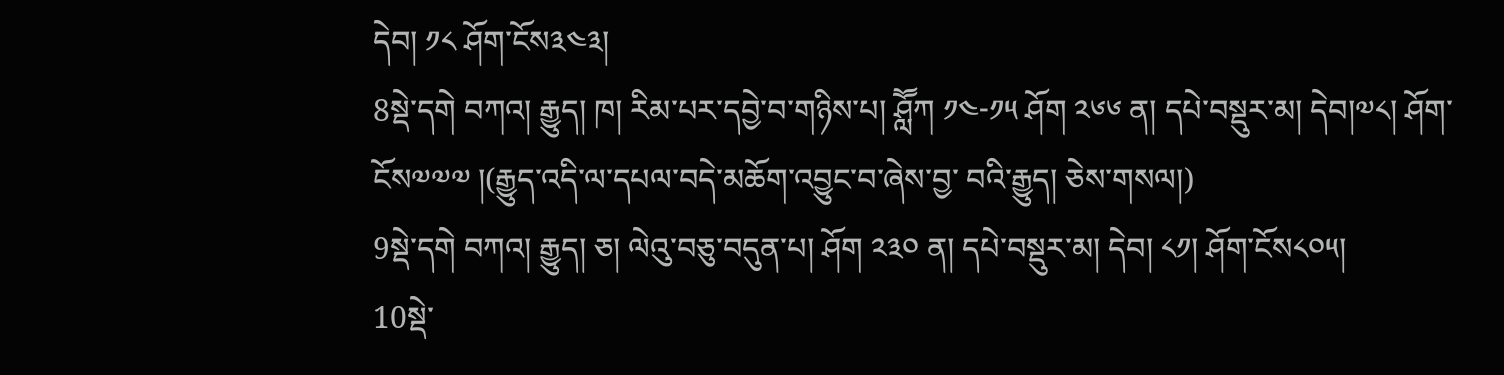དེབ། ༡༨ ཤོག་ངོས༣༤༣།
8སྡེ་དགེ བཀའ། རྒྱུད། ཁ། རིམ་པར་དབྱེ་བ་གཉིས་པ། ཤླཽཀ ༡༤-༡༥ ཤོག ༢༦༦ ན། དཔེ་བསྡུར་མ། དེབ།༧༨། ཤོག་ངོས༧༧༧ །(རྒྱུད་འདི་ལ་དཔལ་བདེ་མཆོག་འབྱུང་བ་ཞེས་བྱ་ བའི་རྒྱུད། ཅེས་གསལ།)
9སྡེ་དགེ བཀའ། རྒྱུད། ཅ། ལེའུ་བཅུ་བདུན་པ། ཤོག ༢༣༠ ན། དཔེ་བསྡུར་མ། དེབ། ༨༡། ཤོག་ངོས༨༠༥།
10སྡེ་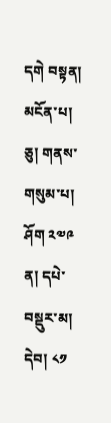དགེ བསྟན། མངོན་པ། ཅུ། གནས་གསུམ་པ། ཤོག ༢༧༩ ན། དཔེ་བསྡུར་མ། དེབ། ༨༡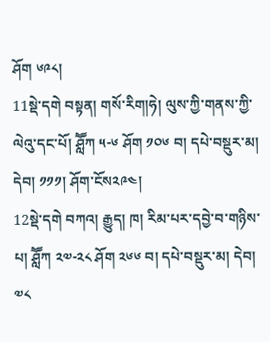ཤོག ༦༩༨།
11སྡེ་དགེ བསྟན། གསོ་རིག།ཧེ། ལུས་ཀྱི་གནས་ཀྱི་ལེའུ་དང་པོ། ཤླཽཀ ༥-༦ ཤོག ༡༠༦ བ། དཔེ་བསྡུར་མ། དེབ། ༡༡༡། ཤོག་ངོས༢༩༤།
12སྡེ་དགེ བཀའ། རྒྱུད། ཁ། རིམ་པར་དབྱེ་བ་གཉིས་པ། ཤླཽཀ ༢༧-༢༨ ཤོག ༢༦༦ བ། དཔེ་བསྡུར་མ། དེབ། ༧༨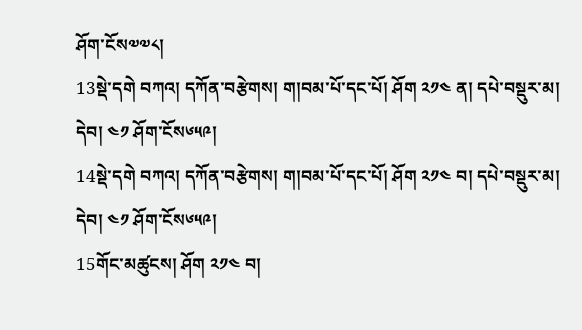ཤོག་ངོས༧༧༨།
13སྡེ་དགེ བཀའ། དཀོན་བརྩེགས། ག།བམ་པོ་དང་པོ། ཤོག ༢༡༤ ན། དཔེ་བསྡུར་མ། དེབ། ༤༡ ཤོག་ངོས༦༥༩།
14སྡེ་དགེ བཀའ། དཀོན་བརྩེགས། ག།བམ་པོ་དང་པོ། ཤོག ༢༡༤ བ། དཔེ་བསྡུར་མ། དེབ། ༤༡ ཤོག་ངོས༦༥༩།
15གོང་མཚུངས། ཤོག ༢༡༤ བ།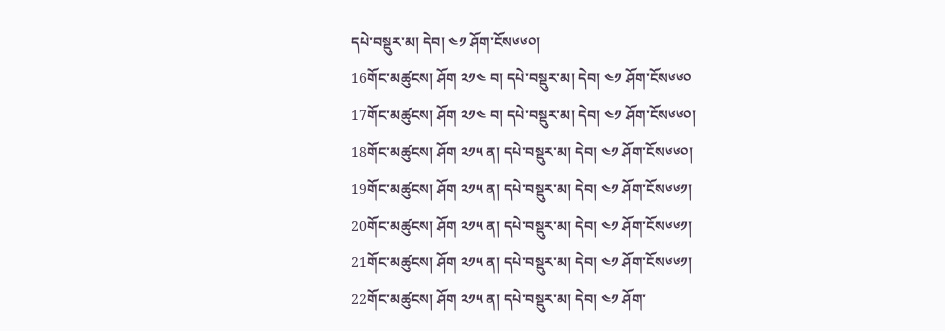དཔེ་བསྡུར་མ། དེབ། ༤༡ ཤོག་ངོས༦༦༠།
16གོང་མཚུངས། ཤོག ༢༡༤ བ། དཔེ་བསྡུར་མ། དེབ། ༤༡ ཤོག་ངོས༦༦༠
17གོང་མཚུངས། ཤོག ༢༡༤ བ། དཔེ་བསྡུར་མ། དེབ། ༤༡ ཤོག་ངོས༦༦༠།
18གོང་མཚུངས། ཤོག ༢༡༥ ན། དཔེ་བསྡུར་མ། དེབ། ༤༡ ཤོག་ངོས༦༦༠།
19གོང་མཚུངས། ཤོག ༢༡༥ ན། དཔེ་བསྡུར་མ། དེབ། ༤༡ ཤོག་ངོས༦༦༡།
20གོང་མཚུངས། ཤོག ༢༡༥ ན། དཔེ་བསྡུར་མ། དེབ། ༤༡ ཤོག་ངོས༦༦༡།
21གོང་མཚུངས། ཤོག ༢༡༥ ན། དཔེ་བསྡུར་མ། དེབ། ༤༡ ཤོག་ངོས༦༦༡།
22གོང་མཚུངས། ཤོག ༢༡༥ ན། དཔེ་བསྡུར་མ། དེབ། ༤༡ ཤོག་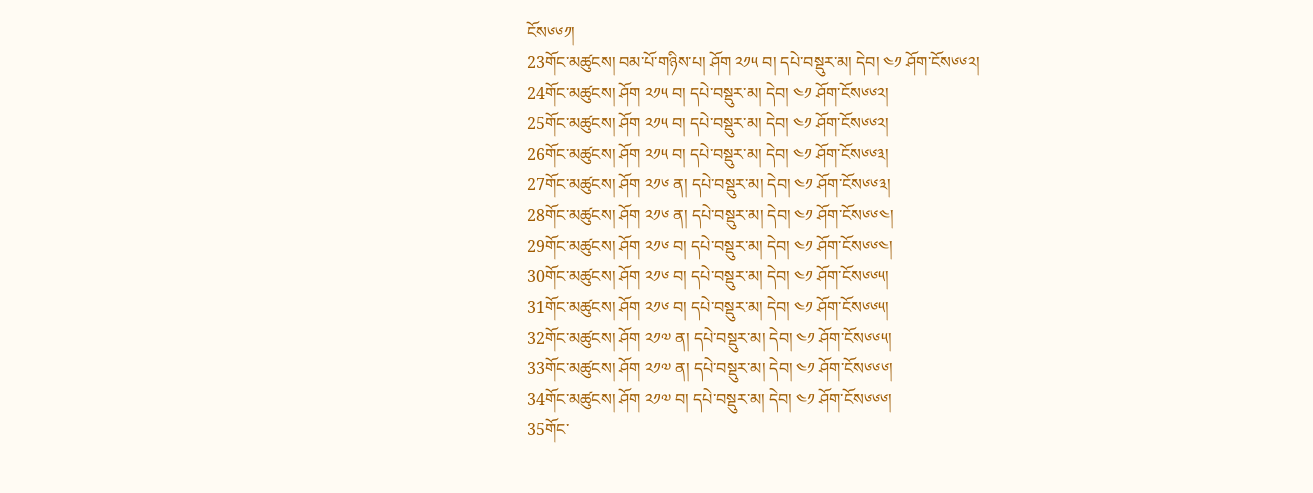ངོས༦༦༡།
23གོང་མཚུངས། བམ་པོ་གཉིས་པ། ཤོག ༢༡༥ བ། དཔེ་བསྡུར་མ། དེབ། ༤༡ ཤོག་ངོས༦༦༢།
24གོང་མཚུངས། ཤོག ༢༡༥ བ། དཔེ་བསྡུར་མ། དེབ། ༤༡ ཤོག་ངོས༦༦༢།
25གོང་མཚུངས། ཤོག ༢༡༥ བ། དཔེ་བསྡུར་མ། དེབ། ༤༡ ཤོག་ངོས༦༦༢།
26གོང་མཚུངས། ཤོག ༢༡༥ བ། དཔེ་བསྡུར་མ། དེབ། ༤༡ ཤོག་ངོས༦༦༣།
27གོང་མཚུངས། ཤོག ༢༡༦ ན། དཔེ་བསྡུར་མ། དེབ། ༤༡ ཤོག་ངོས༦༦༣།
28གོང་མཚུངས། ཤོག ༢༡༦ ན། དཔེ་བསྡུར་མ། དེབ། ༤༡ ཤོག་ངོས༦༦༤།
29གོང་མཚུངས། ཤོག ༢༡༦ བ། དཔེ་བསྡུར་མ། དེབ། ༤༡ ཤོག་ངོས༦༦༤།
30གོང་མཚུངས། ཤོག ༢༡༦ བ། དཔེ་བསྡུར་མ། དེབ། ༤༡ ཤོག་ངོས༦༦༥།
31གོང་མཚུངས། ཤོག ༢༡༦ བ། དཔེ་བསྡུར་མ། དེབ། ༤༡ ཤོག་ངོས༦༦༥།
32གོང་མཚུངས། ཤོག ༢༡༧ ན། དཔེ་བསྡུར་མ། དེབ། ༤༡ ཤོག་ངོས༦༦༥།
33གོང་མཚུངས། ཤོག ༢༡༧ ན། དཔེ་བསྡུར་མ། དེབ། ༤༡ ཤོག་ངོས༦༦༦།
34གོང་མཚུངས། ཤོག ༢༡༧ བ། དཔེ་བསྡུར་མ། དེབ། ༤༡ ཤོག་ངོས༦༦༦།
35གོང་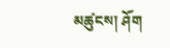མཚུངས། ཤོག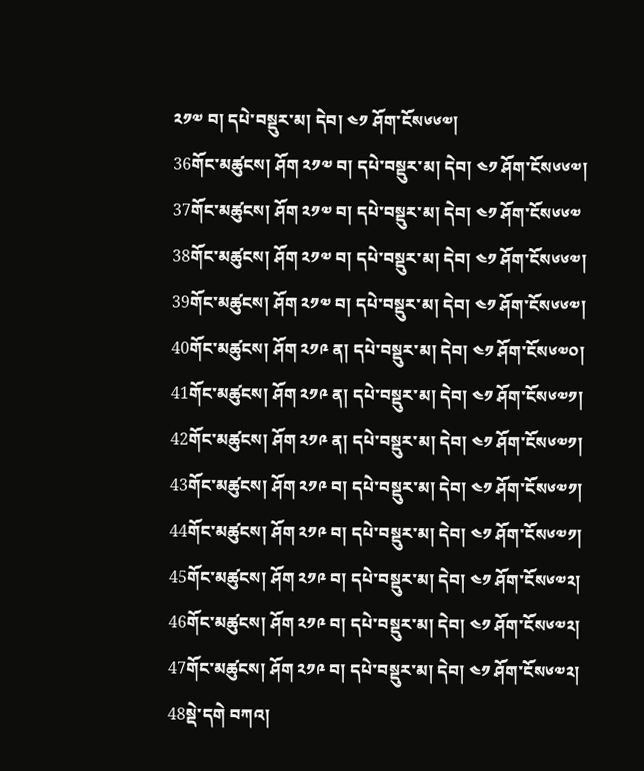༢༡༧ བ། དཔེ་བསྡུར་མ། དེབ། ༤༡ ཤོག་ངོས༦༦༧།
36གོང་མཚུངས། ཤོག ༢༡༧ བ། དཔེ་བསྡུར་མ། དེབ། ༤༡ ཤོག་ངོས༦༦༧།
37གོང་མཚུངས། ཤོག ༢༡༧ བ། དཔེ་བསྡུར་མ། དེབ། ༤༡ ཤོག་ངོས༦༦༧
38གོང་མཚུངས། ཤོག ༢༡༧ བ། དཔེ་བསྡུར་མ། དེབ། ༤༡ ཤོག་ངོས༦༦༧།
39གོང་མཚུངས། ཤོག ༢༡༧ བ། དཔེ་བསྡུར་མ། དེབ། ༤༡ ཤོག་ངོས༦༦༧།
40གོང་མཚུངས། ཤོག ༢༡༩ ན། དཔེ་བསྡུར་མ། དེབ། ༤༡ ཤོག་ངོས༦༧༠།
41གོང་མཚུངས། ཤོག ༢༡༩ ན། དཔེ་བསྡུར་མ། དེབ། ༤༡ ཤོག་ངོས༦༧༡།
42གོང་མཚུངས། ཤོག ༢༡༩ ན། དཔེ་བསྡུར་མ། དེབ། ༤༡ ཤོག་ངོས༦༧༡།
43གོང་མཚུངས། ཤོག ༢༡༩ བ། དཔེ་བསྡུར་མ། དེབ། ༤༡ ཤོག་ངོས༦༧༡།
44གོང་མཚུངས། ཤོག ༢༡༩ བ། དཔེ་བསྡུར་མ། དེབ། ༤༡ ཤོག་ངོས༦༧༡།
45གོང་མཚུངས། ཤོག ༢༡༩ བ། དཔེ་བསྡུར་མ། དེབ། ༤༡ ཤོག་ངོས༦༧༢།
46གོང་མཚུངས། ཤོག ༢༡༩ བ། དཔེ་བསྡུར་མ། དེབ། ༤༡ ཤོག་ངོས༦༧༢།
47གོང་མཚུངས། ཤོག ༢༡༩ བ། དཔེ་བསྡུར་མ། དེབ། ༤༡ ཤོག་ངོས༦༧༢།
48སྡེ་དགེ བཀའ།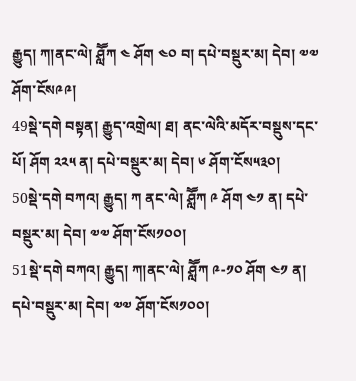རྒྱུད། ཀ།ནང་ལེ། ཤླཽཀ ༤ ཤོག ༤༠ བ། དཔེ་བསྡུར་མ། དེབ། ༧༧ ཤོག་ངོས༩༩།
49སྡེ་དགེ བསྟན། རྒྱུད་འགྲེལ། ཐ། ནང་ལེའི་མདོར་བསྡུས་དང་པོ། ཤོག ༢༢༥ ན། དཔེ་བསྡུར་མ། དེབ། ༦ ཤོག་ངོས༥༣༠།
50སྡེ་དགེ བཀའ། རྒྱུད། ཀ ནང་ལེ། ཤླཽཀ ༩ ཤོག ༤༡ ན། དཔེ་བསྡུར་མ། དེབ། ༧༧ ཤོག་ངོས༡༠༠།
51སྡེ་དགེ བཀའ། རྒྱུད། ཀ།ནང་ལེ། ཤླཽཀ ༩-༡༠ ཤོག ༤༡ ན། དཔེ་བསྡུར་མ། དེབ། ༧༧ ཤོག་ངོས༡༠༠།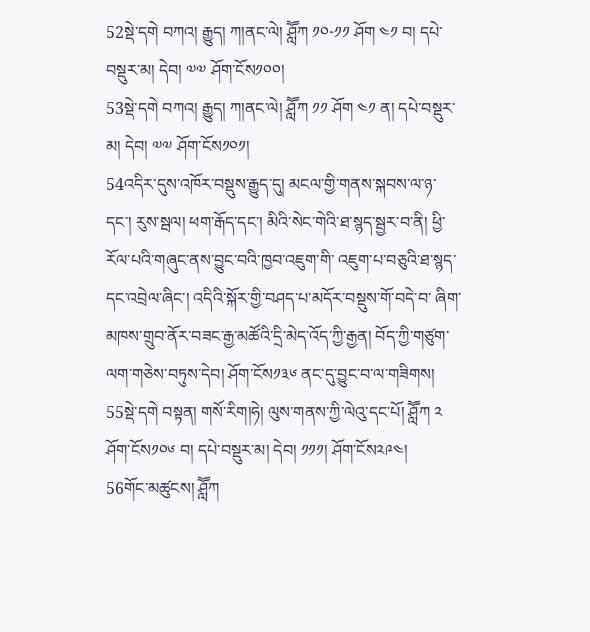52སྡེ་དགེ བཀའ། རྒྱུད། ཀ།ནང་ལེ། ཤླཽཀ ༡༠-༡༡ ཤོག ༤༡ བ། དཔེ་བསྡུར་མ། དེབ། ༧༧ ཤོག་ངོས༡༠༠།
53སྡེ་དགེ བཀའ། རྒྱུད། ཀ།ནང་ལེ། ཤླཽཀ ༡༡ ཤོག ༤༡ ན། དཔེ་བསྡུར་མ། དེབ། ༧༧ ཤོག་ངོས༡༠༡།
54འདིར་དུས་འཁོར་བསྡུས་རྒྱུད་དུ། མངལ་གྱི་གནས་སྐབས་ལ་ཉ་དང་། རུས་སྦལ། ཕག་རྒོད་དང་། མིའི་སེང་གེའི་ཐ་སྙད་སྦྱར་བ་ནི། ཕྱི་རོལ་པའི་གཞུང་ནས་བྱུང་བའི་ཁྱབ་འཇུག་གི་ འཇུག་པ་བཅུའི་ཐ་སྙད་དང་འབྲེལ་ཞིང་། འདིའི་སྐོར་གྱི་བཤད་པ་མདོར་བསྡུས་གོ་བདེ་བ་ ཞིག་མཁས་གྲུབ་ནོར་བཟང་རྒྱ་མཚོའི་དྲི་མེད་འོད་ཀྱི་རྒྱན། བོད་ཀྱི་གཙུག་ལག་གཅེས་བཏུས་དེབ། ཤོག་ངོས༡༣༦ ནང་དུ་བྱུང་བ་ལ་གཟིགས།
55སྡེ་དགེ བསྟན། གསོ་རིག།ཧེ། ལུས་གནས་ཀྱི་ལེའུ་དང་པོ། ཤླཽཀ ༢ ཤོག་ངོས༡༠༦ བ། དཔེ་བསྡུར་མ། དེབ། ༡༡༡། ཤོག་ངོས༢༩༤།
56གོང་མཚུངས། ཤླཽཀ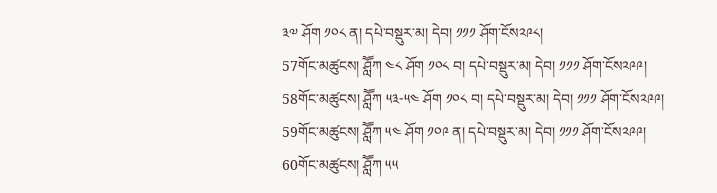༣༧ ཤོག ༡༠༨ ན། དཔེ་བསྡུར་མ། དེབ། ༡༡༡ ཤོག་ངོས༢༩༨།
57གོང་མཚུངས། ཤླཽཀ ༤༨ ཤོག ༡༠༨ བ། དཔེ་བསྡུར་མ། དེབ། ༡༡༡ ཤོག་ངོས༢༩༩།
58གོང་མཚུངས། ཤླཽཀ ༥༣-༥༤ ཤོག ༡༠༨ བ། དཔེ་བསྡུར་མ། དེབ། ༡༡༡ ཤོག་ངོས༢༩༩།
59གོང་མཚུངས། ཤླཽཀ ༥༤ ཤོག ༡༠༩ ན། དཔེ་བསྡུར་མ། དེབ། ༡༡༡ ཤོག་ངོས༢༩༩།
60གོང་མཚུངས། ཤླཽཀ ༥༥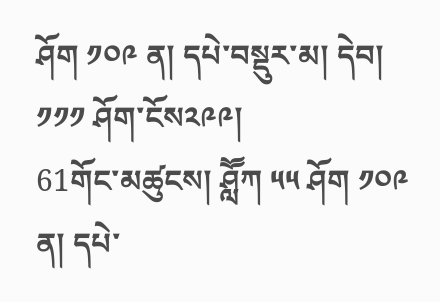ཤོག ༡༠༩ ན། དཔེ་བསྡུར་མ། དེབ། ༡༡༡ ཤོག་ངོས༢༩༩།
61གོང་མཚུངས། ཤླཽཀ ༥༥ ཤོག ༡༠༩ ན། དཔེ་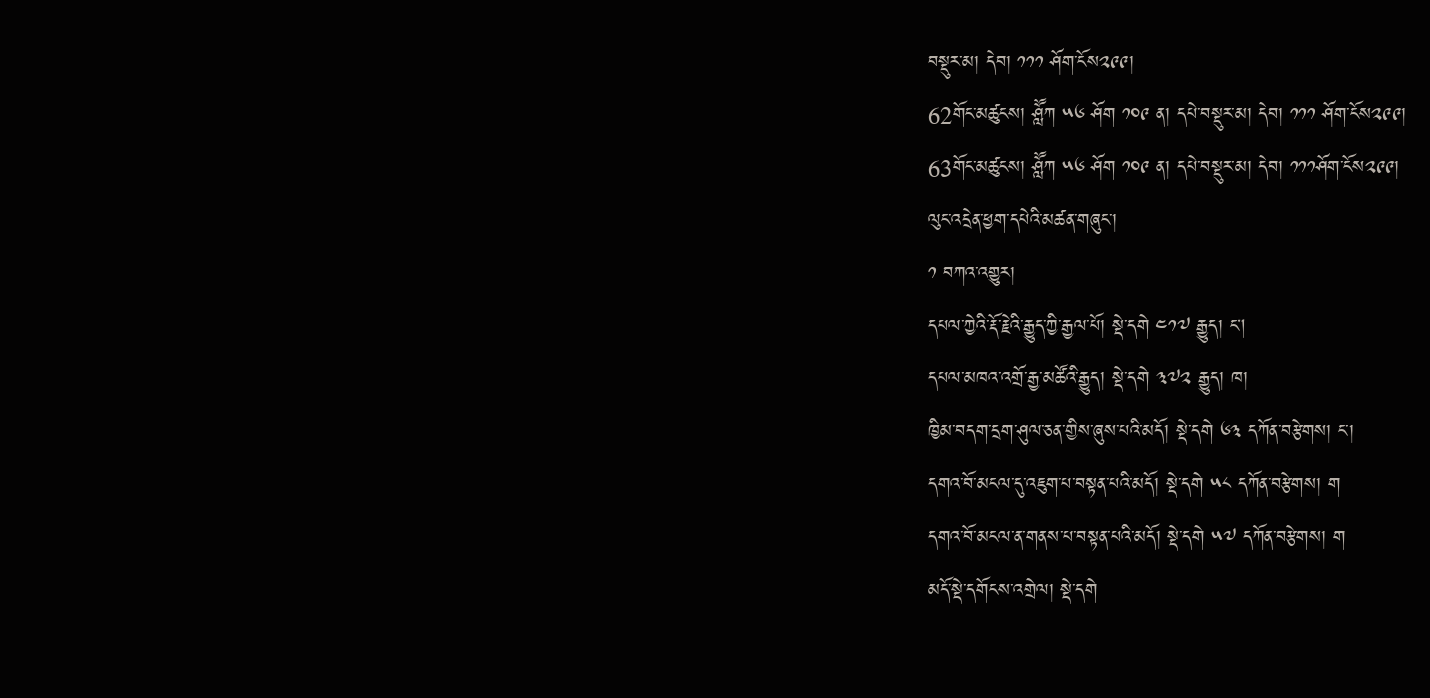བསྡུར་མ། དེབ། ༡༡༡ ཤོག་ངོས༢༩༩།
62གོང་མཚུངས། ཤླཽཀ ༥༦ ཤོག ༡༠༩ ན། དཔེ་བསྡུར་མ། དེབ། ༡༡༡ ཤོག་ངོས༢༩༩།
63གོང་མཚུངས། ཤླཽཀ ༥༦ ཤོག ༡༠༩ ན། དཔེ་བསྡུར་མ། དེབ། ༡༡༡ཤོག་ངོས༢༩༩།
ལུང་འདྲེན་ཕྱག་དཔེའི་མཚན་གཞུང་།
༡ བཀའ་འགྱུར།
དཔལ་ཀྱེའི་རྡོ་རྗེའི་རྒྱུད་ཀྱི་རྒྱལ་པོ། སྡེ་དགེ ༤༡༧ རྒྱུད། ང།
དཔལ་མཁའ་འགྲོ་རྒྱ་མཚོའི་རྒྱུད། སྡེ་དགེ ༣༧༢ རྒྱུད། ཁ།
ཁྱིམ་བདག་དྲག་ཤུལ་ཅན་གྱིས་ཞུས་པའི་མདོ། སྡེ་དགེ ༦༣ དཀོན་བརྩེགས། ང་།
དགའ་བོ་མངལ་དུ་འཇུག་པ་བསྟན་པའི་མདོ། སྡེ་དགེ ༥༨ དཀོན་བརྩེགས། ག
དགའ་བོ་མངལ་ན་གནས་པ་བསྟན་པའི་མདོ། སྡེ་དགེ ༥༧ དཀོན་བརྩེགས། ག
མདོ་སྡེ་དགོངས་འགྲེལ། སྡེ་དགེ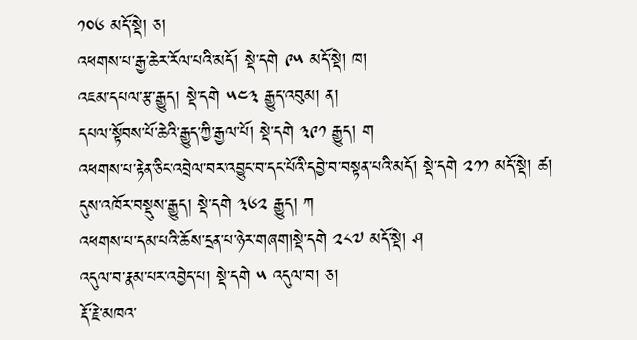༡༠༦ མདོ་སྡེ། ཅ།
འཕགས་པ་རྒྱ་ཆེར་རོལ་པའི་མདོ། སྡེ་དགེ ༩༥ མདོ་སྡེ། ཁ།
འཇམ་དཔལ་རྩ་རྒྱུད། སྡེ་དགེ ༥༤༣ རྒྱུད་འབུམ། ན།
དཔལ་སྟོབས་པོ་ཆེའི་རྒྱུད་ཀྱི་རྒྱལ་པོ། སྡེ་དགེ ༣༩༡ རྒྱུད། ག
འཕགས་པ་རྟེན་ཅིང་འབྲེལ་བར་འབྱུང་བ་དང་པོའི་དབྱེ་བ་བསྟན་པའི་མདོ། སྡེ་དགེ ༢༡༡ མདོ་སྡེ། ཚ།
དུས་འཁོར་བསྡུས་རྒྱུད། སྡེ་དགེ ༣༦༢ རྒྱུད། ཀ
འཕགས་པ་དམ་པའི་ཆོས་དྲན་པ་ཉེར་གཞག།སྡེ་དགེ ༢༨༧ མདོ་སྡེ། ཤ
འདུལ་བ་རྣམ་པར་འབྱེད་པ། སྡེ་དགེ ༥ འདུལ་བ། ཅ།
རྡོ་རྗེ་མཁའ་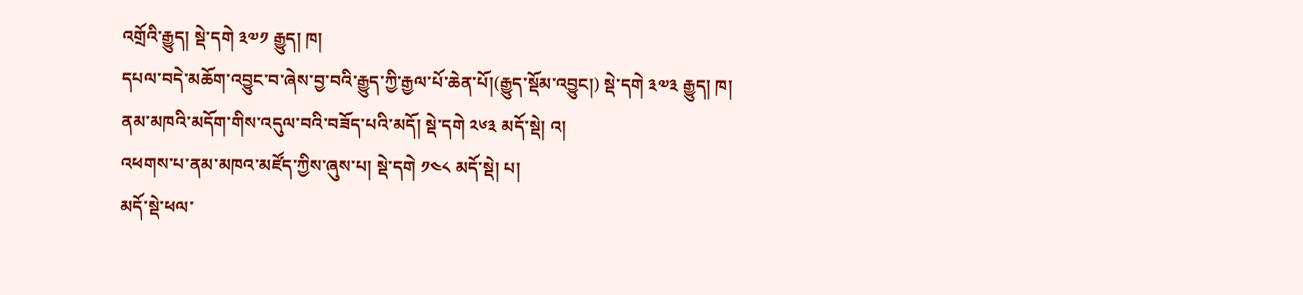འགྲོའི་རྒྱུད། སྡེ་དགེ ༣༧༡ རྒྱུད། ཁ།
དཔལ་བདེ་མཆོག་འབྱུང་བ་ཞེས་བྱ་བའི་རྒྱུད་ཀྱི་རྒྱལ་པོ་ཆེན་པོ།(རྒྱུད་སྡོམ་འབྱུང།) སྡེ་དགེ ༣༧༣ རྒྱུད། ཁ།
ནམ་མཁའི་མདོག་གིས་འདུལ་བའི་བཟོད་པའི་མདོ། སྡེ་དགེ ༢༦༣ མདོ་སྡེ། འ།
འཕགས་པ་ནམ་མཁའ་མཛོད་ཀྱིས་ཞུས་པ། སྡེ་དགེ ༡༤༨ མདོ་སྡེ། པ།
མདོ་སྡེ་ཕལ་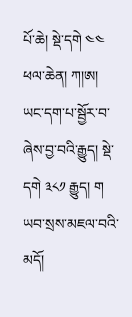པོ་ཆེ། སྡེ་དགེ ༤༤ ཕལ་ཆེན། ཀ།ཨ།
ཡང་དག་པ་སྦྱོར་བ་ཞེས་བྱ་བའི་རྒྱུད། སྡེ་དགེ ༣༨༡ རྒྱུད། ག
ཡབ་སྲས་མཇལ་བའི་མདོ།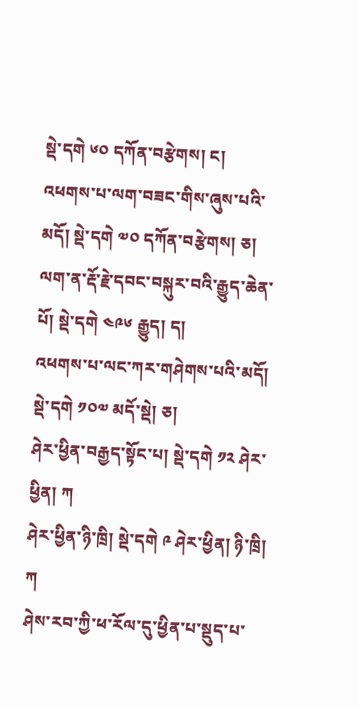སྡེ་དགེ ༦༠ དཀོན་བརྩེགས། ང།
འཕགས་པ་ལག་བཟང་གིས་ཞུས་པའི་མདོ། སྡེ་དགེ ༧༠ དཀོན་བརྩེགས། ཅ།
ལག་ན་རྡོ་རྗེ་དབང་བསྐུར་བའི་རྒྱུད་ཆེན་པོ། སྡེ་དགེ ༤༩༦ རྒྱུད། ད།
འཕགས་པ་ལང་ཀར་གཤེགས་པའི་མདོ། སྡེ་དགེ ༡༠༧ མདོ་སྡེ། ཅ།
ཤེར་ཕྱིན་བརྒྱད་སྟོང་པ། སྡེ་དགེ ༡༢ ཤེར་ཕྱིན། ཀ
ཤེར་ཕྱིན་ཉི་ཁྲི། སྡེ་དགེ ༩ ཤེར་ཕྱིན། ཉི་ཁྲི། ཀ
ཤེས་རབ་ཀྱི་ཕ་རོལ་དུ་ཕྱིན་པ་སྡུད་པ་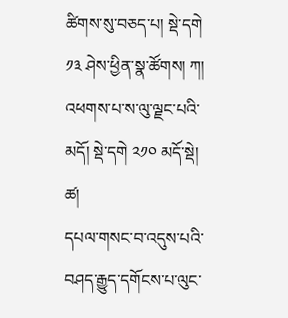ཚིགས་སུ་བཅད་པ། སྡེ་དགེ ༡༣ ཤེས་ཕྱིན་སྣ་ཚོགས། ཀ།
འཕགས་པ་ས་ལུ་ལྗང་པའི་མདོ། སྡེ་དགེ ༢༡༠ མདོ་སྡེ། ཚ།
དཔལ་གསང་བ་འདུས་པའི་བཤད་རྒྱུད་དགོངས་པ་ལུང་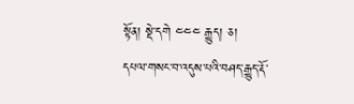སྟོན། སྡེ་དགེ ༤༤༤ རྒྱུད། ཅ།
དཔལ་གསང་བ་འདུས་པའི་བཤད་རྒྱུད་རྡོ་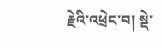རྗེའི་འཕྲེང་བ། སྡེ་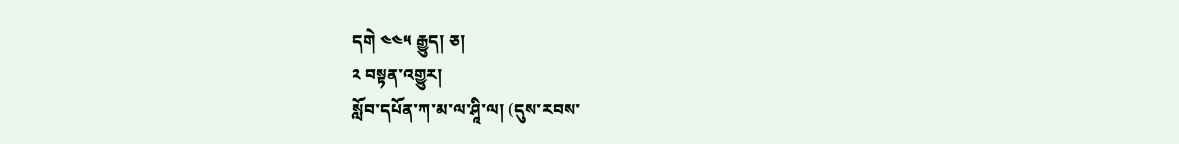དགེ ༤༤༥ རྒྱུད། ཅ།
༢ བསྟན་འགྱུར།
སློབ་དཔོན་ཀ་མ་ལ་ཤཱི་ལ། (དུས་རབས་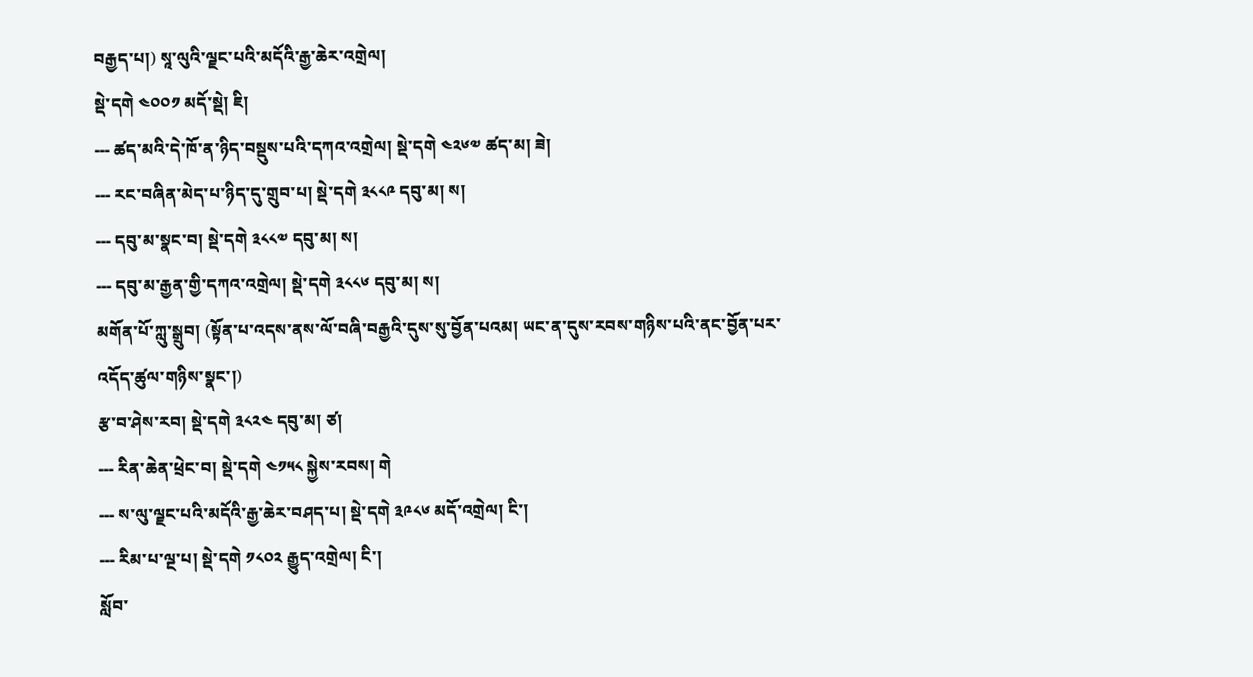བརྒྱད་པ།) སཱ་ལུའི་ལྗང་པའི་མདོའི་རྒྱ་ཆེར་འགྲེལ།
སྡེ་དགེ ༤༠༠༡ མདོ་སྡེ། ཇི།
--- ཚད་མའི་དེ་ཁོ་ན་ཉིད་བསྡུས་པའི་དཀའ་འགྲེལ། སྡེ་དགེ ༤༢༦༧ ཚད་མ། ཟེ།
--- རང་བཞིན་མེད་པ་ཉིད་དུ་གྲུབ་པ། སྡེ་དགེ ༣༨༨༩ དབུ་མ། ས།
--- དབུ་མ་སྣང་བ། སྡེ་དགེ ༣༨༨༧ དབུ་མ། ས།
--- དབུ་མ་རྒྱན་གྱི་དཀའ་འགྲེལ། སྡེ་དགེ ༣༨༨༦ དབུ་མ། ས།
མགོན་པོ་ཀླུ་སྒྲུབ། (སྟོན་པ་འདས་ནས་ལོ་བཞི་བརྒྱའི་དུས་སུ་བྱོན་པའམ། ཡང་ན་དུས་རབས་གཉིས་པའི་ནང་བྱོན་པར་འདོད་ཚུལ་གཉིས་སྣང་།)
རྩ་བ་ཤེས་རབ། སྡེ་དགེ ༣༨༢༤ དབུ་མ། ཙ།
--- རིན་ཆེན་ཕྲེང་བ། སྡེ་དགེ ༤༡༥༨ སྐྱེས་རབས། གེ
--- ས་ལུ་ལྗང་པའི་མདོའི་རྒྱ་ཆེར་བཤད་པ། སྡེ་དགེ ༣༩༨༦ མདོ་འགྲེལ། ངི་།
--- རིམ་པ་ལྔ་པ། སྡེ་དགེ ༡༨༠༢ རྒྱུད་འགྲེལ། ངི་།
སློབ་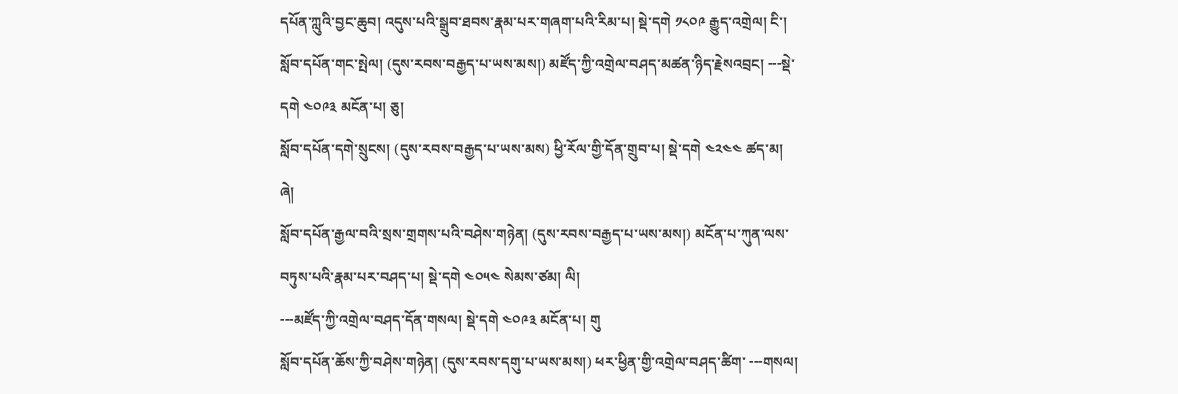དཔོན་ཀླུའི་བྱང་ཆུབ། འདུས་པའི་སྒྲུབ་ཐབས་རྣམ་པར་གཞག་པའི་རིམ་པ། སྡེ་དགེ ༡༨༠༩ རྒྱུད་འགྲེལ། ངི་།
སློབ་དཔོན་གང་སྤེལ། (དུས་རབས་བརྒྱད་པ་ཡས་མས།) མཛོད་ཀྱི་འགྲེལ་བཤད་མཚན་ཉིད་རྗེསའབྲང། ---སྡེ་དགེ ༤༠༩༣ མངོན་པ། ཅུ།
སློབ་དཔོན་དགེ་སྲུངས། (དུས་རབས་བརྒྱད་པ་ཡས་མས) ཕྱི་རོལ་གྱི་དོན་གྲུབ་པ། སྡེ་དགེ ༤༢༤༤ ཚད་མ། ཞེ།
སློབ་དཔོན་རྒྱལ་བའི་སྲས་གྲགས་པའི་བཤེས་གཉེན། (དུས་རབས་བརྒྱད་པ་ཡས་མས།) མངོན་པ་ཀུན་ལས་བཏུས་པའི་རྣམ་པར་བཤད་པ། སྡེ་དགེ ༤༠༥༤ སེམས་ཙམ། ལི།
---མཛོད་ཀྱི་འགྲེལ་བཤད་དོན་གསལ། སྡེ་དགེ ༤༠༩༣ མངོན་པ། གུ
སློབ་དཔོན་ཆོས་ཀྱི་བཤེས་གཉེན། (དུས་རབས་དགུ་པ་ཡས་མས།) ཕར་ཕྱིན་གྱི་འགྲེལ་བཤད་ཚིག་ ---གསལ།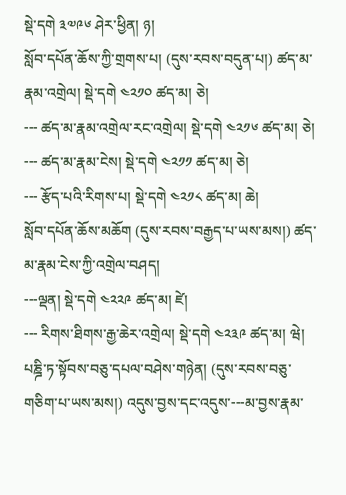སྡེ་དགེ ༣༧༩༦ ཤེར་ཕྱིན། ཉ།
སློབ་དཔོན་ཆོས་ཀྱི་གྲགས་པ། (དུས་རབས་བདུན་པ།) ཚད་མ་རྣམ་འགྲེལ། སྡེ་དགེ ༤༢༡༠ ཚད་མ། ཅེ།
--- ཚད་མ་རྣམ་འགྲེལ་རང་འགྲེལ། སྡེ་དགེ ༤༢༡༦ ཚད་མ། ཅེ།
--- ཚད་མ་རྣམ་ངེས། སྡེ་དགེ ༤༢༡༡ ཚད་མ། ཅེ།
--- རྩོད་པའི་རིགས་པ། སྡེ་དགེ ༤༢༡༨ ཚད་མ། ཆེ།
སློབ་དཔོན་ཆོས་མཆོག (དུས་རབས་བརྒྱད་པ་ཡས་མས།) ཚད་མ་རྣམ་ངེས་ཀྱི་འགྲེལ་བཤད།
---ལྡན། སྡེ་དགེ ༤༢༢༩ ཚད་མ། ཛེ།
--- རིགས་ཐིགས་རྒྱ་ཆེར་འགྲེལ། སྡེ་དགེ ༤༢༣༩ ཚད་མ། ཝེ།
པཎྜི་ཏ་སྟོབས་བཅུ་དཔལ་བཤེས་གཉེན། (དུས་རབས་བཅུ་གཅིག་པ་ཡས་མས།) འདུས་བྱས་དང་འདུས་---མ་བྱས་རྣམ་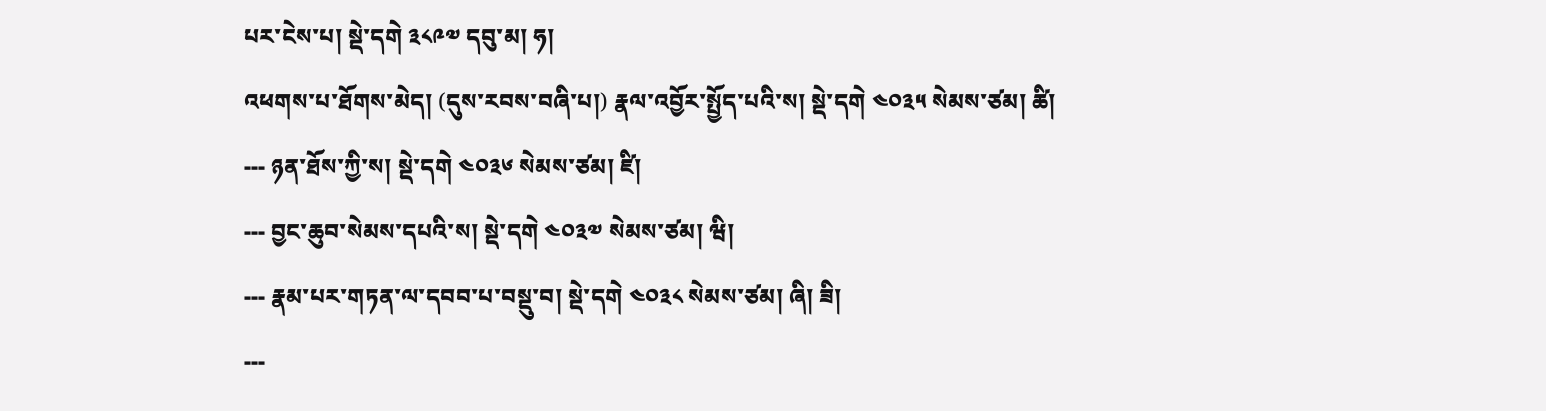པར་ངེས་པ། སྡེ་དགེ ༣༨༩༧ དབུ་མ། ཧ།
འཕགས་པ་ཐོགས་མེད། (དུས་རབས་བཞི་པ།) རྣལ་འབྱོར་སྤྱོད་པའི་ས། སྡེ་དགེ ༤༠༣༥ སེམས་ཙམ། ཚི།
--- ཉན་ཐོས་ཀྱི་ས། སྡེ་དགེ ༤༠༣༦ སེམས་ཙམ། ཛི།
--- བྱང་ཆུབ་སེམས་དཔའི་ས། སྡེ་དགེ ༤༠༣༧ སེམས་ཙམ། ཝི།
--- རྣམ་པར་གཏན་ལ་དབབ་པ་བསྡུ་བ། སྡེ་དགེ ༤༠༣༨ སེམས་ཙམ། ཞི། ཟི།
---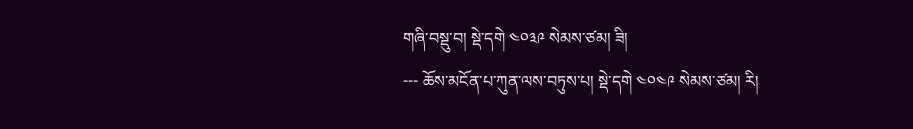གཞི་བསྡུ་བ། སྡེ་དགེ ༤༠༣༩ སེམས་ཙམ། ཟི།
--- ཆོས་མངོན་པ་ཀུན་ལས་བཏུས་པ། སྡེ་དགེ ༤༠༤༩ སེམས་ཙམ། རི།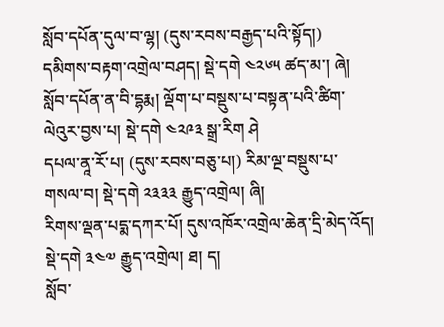སློབ་དཔོན་དུལ་བ་ལྷ། (དུས་རབས་བརྒྱད་པའི་སྟོད།) དམིགས་བརྟག་འགྲེལ་བཤད། སྡེ་དགེ ༤༢༦༥ ཚད་མ་། ཞེ།
སློབ་དཔོན་ན་བི་དྷརྨ། ལྡོག་པ་བསྡུས་པ་བསྟན་པའི་ཚིག་ལེའུར་བྱས་པ། སྡེ་དགེ ༤༢༩༣ སྒྲ་རིག ཤེ
དཔལ་ནཱ་རོ་པ། (དུས་རབས་བཅུ་པ།) རིམ་ལྔ་བསྡུས་པ་གསལ་བ། སྡེ་དགེ ༢༣༣༣ རྒྱུད་འགྲེལ། ཞི།
རིགས་ལྡན་པདྨ་དཀར་པོ། དུས་འཁོར་འགྲེལ་ཆེན་དྲི་མེད་འོད། སྡེ་དགེ ༣༤༧ རྒྱུད་འགྲེལ། ཐ། ད།
སློབ་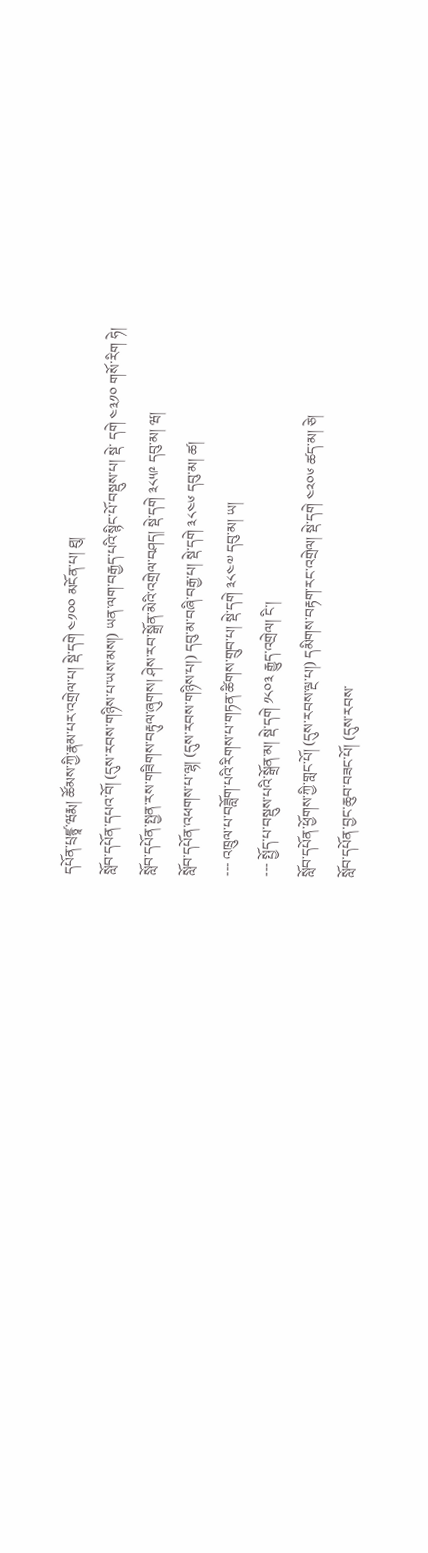དཔོན་པྲཛྙཱ་ཝརྨ། ཚོམས་ཀྱི་རྣམ་པར་འགྲེལ་པ། སྡེ་དགེ ༤༡༠༠ མངོན་པ། ཐུ།
སློབ་དཔོན་དཔའ་བོ། (དུས་རབས་གཉིས་པ་ཡས་མས།) ཡན་ལག་བརྒྱད་པའི་སྙིང་པོ་བསྡུས་པ། སྡེ་ དགེ ༤༣༡༠ གསོ་རིག ཧེ།
སློབ་དཔོན་སྤྱན་རས་གཟིགས་བརྟུལ་ཞུགས། ཤེས་རབ་སྒྲོན་མེའི་འགྲེལ་བཤད། སྡེ་དགེ ༣༨༥༩ དབུ་མ། ཝ།
སློབ་དཔོན་འཕགས་པ་ལྷ། (དུས་རབས་གཉིས་པ།) དབུ་མ་བཞི་བརྒྱ་པ། སྡེ་དགེ ༣༨༤༦ དབུ་མ། ཚ།
--- འཁྲུལ་པ་བཟློག་པའི་རིགས་པ་གཏན་ཚིགས་གྲུབ་པ། སྡེ་དགེ ༣༨༤༧ དབུ་མ། ཡ།
--- སྤྱོད་པ་བསྡུས་པའི་སྒྲོན་མ། སྡེ་དགེ ༡༨༠༣ རྒྱུད་འགྲེལ། ངི་།
སློབ་དཔོན་ཕྱོགས་ཀྱི་གླང་པོ། (དུས་རབས་ལྔ་པ།) དམིགས་བརྟག་རང་འགྲེལ། སྡེ་དགེ ༤༢༠༦ ཚད་མ། ཅེ།
སློབ་དཔོན་བྱང་ཆུབ་བཟང་པོ། (དུས་རབས་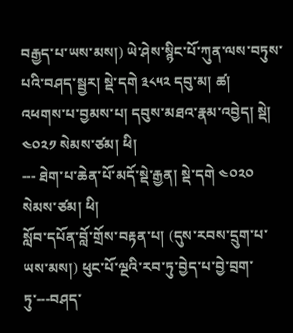བརྒྱད་པ་ཡས་མས།) ཡེ་ཤེས་སྙིང་པོ་ཀུན་ལས་བཏུས་པའི་བཤད་སྦྱར། སྡེ་དགེ ༣༨༥༢ དབུ་མ། ཚ།
འཕགས་པ་བྱམས་པ། དབུས་མཐའ་རྣམ་འབྱེད། སྡེ། ༤༠༢༡ སེམས་ཙམ། ཕི།
--- ཐེག་པ་ཆེན་པོ་མདོ་སྡེ་རྒྱན། སྡེ་དགེ ༤༠༢༠ སེམས་ཙམ། ཕི།
སློབ་དཔོན་བློ་གྲོས་བརྟན་པ། (དུས་རབས་དྲུག་པ་ཡས་མས།) ཕུང་པོ་ལྔའི་རབ་ཏུ་བྱེད་པ་བྱེ་བྲག་ཏུ་---བཤད་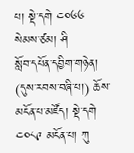པ། སྡེ་དགེ ༤༠༦༦
སེམས་ཙམ། ཤི
སློབ་དཔོན་དབྱིག་གཉེན། (དུས་རབས་བཞི་པ།) ཆོས་མངོན་པ་མཛོད། སྡེ་དགེ ༤༠༨༩ མངོན་པ། ཀུ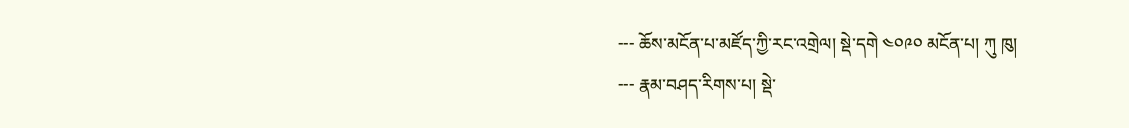--- ཆོས་མངོན་པ་མཛོད་ཀྱི་རང་འགྲེལ། སྡེ་དགེ ༤༠༩༠ མངོན་པ། ཀུ ཁུ།
--- རྣམ་བཤད་རིགས་པ། སྡེ་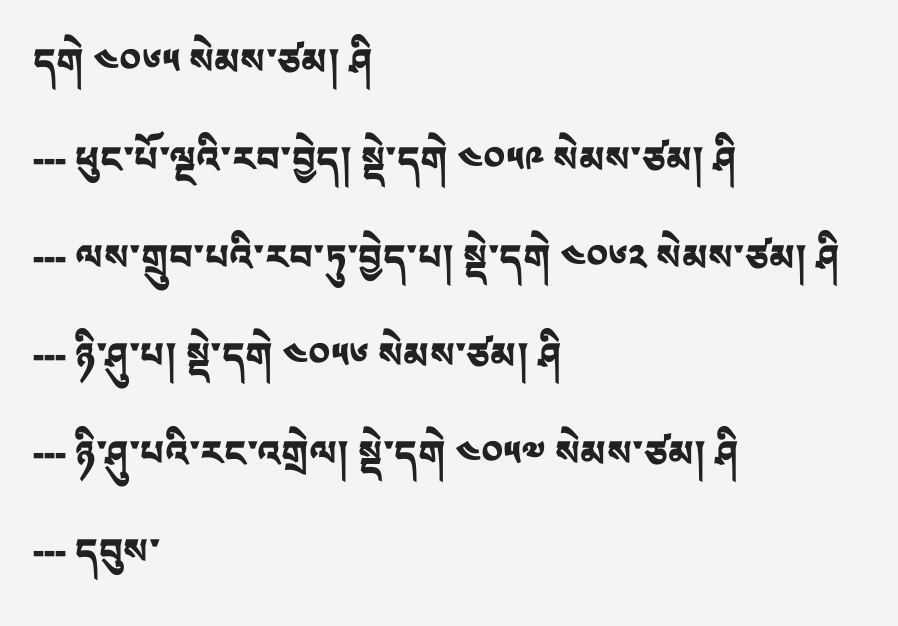དགེ ༤༠༦༥ སེམས་ཙམ། ཤི
--- ཕུང་པོ་ལྔའི་རབ་བྱེད། སྡེ་དགེ ༤༠༥༩ སེམས་ཙམ། ཤི
--- ལས་གྲུབ་པའི་རབ་ཏུ་བྱེད་པ། སྡེ་དགེ ༤༠༦༢ སེམས་ཙམ། ཤི
--- ཉི་ཤུ་པ། སྡེ་དགེ ༤༠༥༦ སེམས་ཙམ། ཤི
--- ཉི་ཤུ་པའི་རང་འགྲེལ། སྡེ་དགེ ༤༠༥༧ སེམས་ཙམ། ཤི
--- དབུས་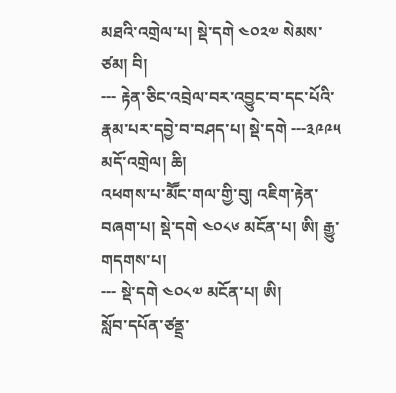མཐའི་འགྲེལ་པ། སྡེ་དགེ ༤༠༢༧ སེམས་ཙམ། བི།
--- རྟེན་ཅིང་འབྲེལ་བར་འབྱུང་བ་དང་པོའི་རྣམ་པར་དབྱེ་བ་བཤད་པ། སྡེ་དགེ ---༣༩༩༥ མདོ་འགྲེལ། ཆི།
འཕགས་པ་མཽང་གལ་གྱི་བུ། འཇིག་རྟེན་བཞག་པ། སྡེ་དགེ ༤༠༨༦ མངོན་པ། ཨི། རྒྱུ་གདགས་པ།
--- སྡེ་དགེ ༤༠༨༧ མངོན་པ། ཨི།
སློབ་དཔོན་ཙནྡྲ་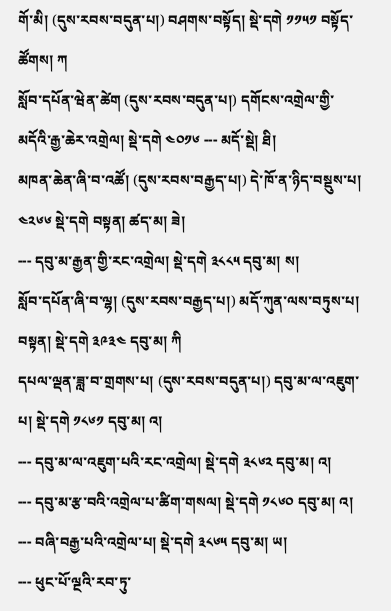གོ་མི། (དུས་རབས་བདུན་པ།) བཤགས་བསྟོད། སྡེ་དགེ ༡༡༥༡ བསྟོད་ཚོགས། ཀ
སློབ་དཔོན་ཝེན་ཚེག (དུས་རབས་བདུན་པ།) དགོངས་འགྲེལ་གྱི་མདོའི་རྒྱ་ཆེར་འགྲེལ། སྡེ་དགེ ༤༠༡༦ --- མདོ་སྡེ། ཐི།
མཁན་ཆེན་ཞི་བ་འཚོ། (དུས་རབས་བརྒྱད་པ།) དེ་ཁོ་ན་ཉིད་བསྡུས་པ། ༤༢༦༦ སྡེ་དགེ བསྟན། ཚད་མ། ཟེ།
--- དབུ་མ་རྒྱན་གྱི་རང་འགྲེལ། སྡེ་དགེ ༣༨༨༥ དབུ་མ། ས།
སློབ་དཔོན་ཞི་བ་ལྷ། (དུས་རབས་བརྒྱད་པ།) མདོ་ཀུན་ལས་བཏུས་པ། བསྟན། སྡེ་དགེ ༣༩༣༤ དབུ་མ། ཀི
དཔལ་ལྡན་ཟླ་བ་གྲགས་པ། (དུས་རབས་བདུན་པ།) དབུ་མ་ལ་འཇུག་པ། སྡེ་དགེ ༡༨༦༡ དབུ་མ། འ།
--- དབུ་མ་ལ་འཇུག་པའི་རང་འགྲེལ། སྡེ་དགེ ༣༨༦༢ དབུ་མ། འ།
--- དབུ་མ་རྩ་བའི་འགྲེལ་པ་ཚིག་གསལ། སྡེ་དགེ ༡༨༦༠ དབུ་མ། འ།
--- བཞི་བརྒྱ་པའི་འགྲེལ་པ། སྡེ་དགེ ༣༨༦༥ དབུ་མ། ཡ།
--- ཕུང་པོ་ལྔའི་རབ་ཏུ་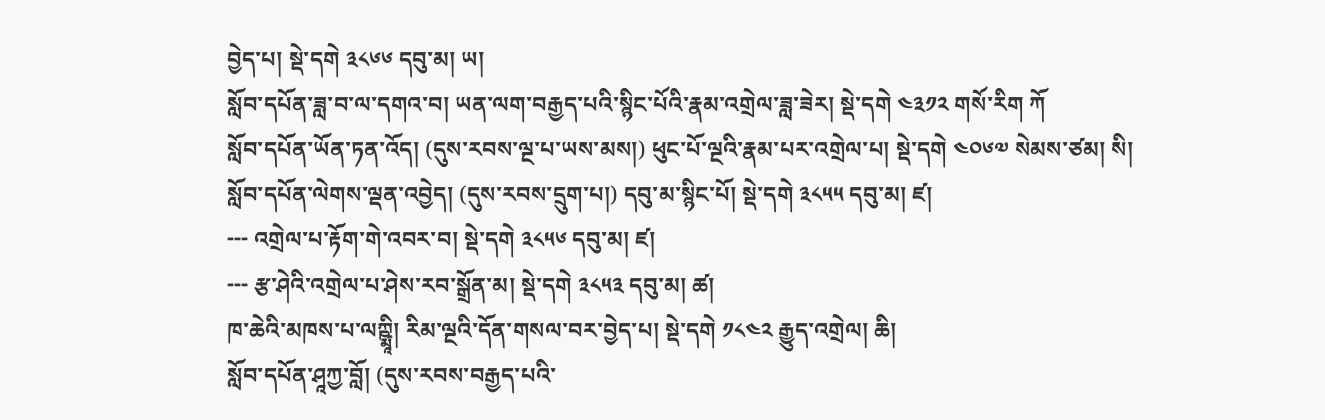བྱེད་པ། སྡེ་དགེ ༣༨༦༦ དབུ་མ། ཡ།
སློབ་དཔོན་ཟླ་བ་ལ་དགའ་བ། ཡན་ལག་བརྒྱད་པའི་སྙིང་པོའི་རྣམ་འགྲེལ་ཟླ་ཟེར། སྡེ་དགེ ༤༣༡༢ གསོ་རིག ཀོ
སློབ་དཔོན་ཡོན་ཏན་འོད། (དུས་རབས་ལྔ་པ་ཡས་མས།) ཕུང་པོ་ལྔའི་རྣམ་པར་འགྲེལ་པ། སྡེ་དགེ ༤༠༦༧ སེམས་ཙམ། སི།
སློབ་དཔོན་ལེགས་ལྡན་འབྱེད། (དུས་རབས་དྲུག་པ།) དབུ་མ་སྙིང་པོ། སྡེ་དགེ ༣༨༥༥ དབུ་མ། ཛ།
--- འགྲེལ་པ་རྟོག་གེ་འབར་བ། སྡེ་དགེ ༣༨༥༦ དབུ་མ། ཛ།
--- རྩ་ཤེའི་འགྲེལ་པ་ཤེས་རབ་སྒྲོན་མ། སྡེ་དགེ ༣༨༥༣ དབུ་མ། ཚ།
ཁ་ཆེའི་མཁས་པ་ལཀྵྨཱི། རིམ་ལྔའི་དོན་གསལ་བར་བྱེད་པ། སྡེ་དགེ ༡༨༤༢ རྒྱུད་འགྲེལ། ཆི།
སློབ་དཔོན་ཤཱཀྱ་བློ། (དུས་རབས་བརྒྱད་པའི་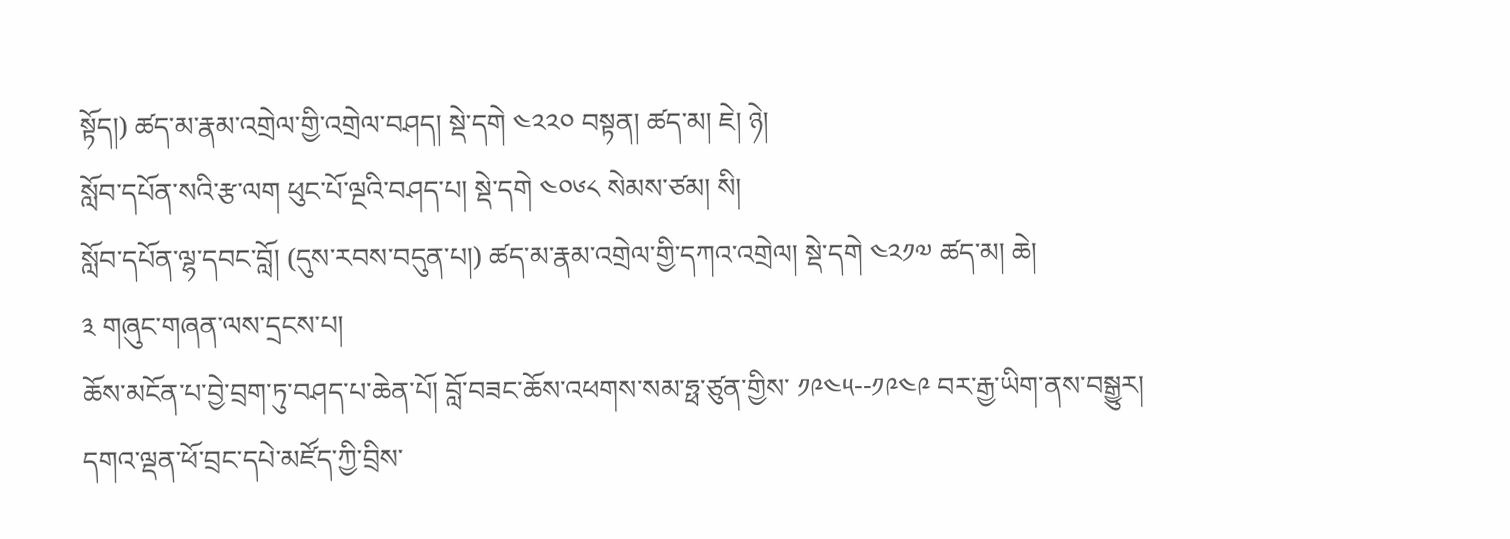སྟོད།) ཚད་མ་རྣམ་འགྲེལ་གྱི་འགྲེལ་བཤད། སྡེ་དགེ ༤༢༢༠ བསྟན། ཚད་མ། ཇེ། ཉེ།
སློབ་དཔོན་སའི་རྩ་ལག ཕུང་པོ་ལྔའི་བཤད་པ། སྡེ་དགེ ༤༠༦༨ སེམས་ཙམ། སི།
སློབ་དཔོན་ལྷ་དབང་བློ། (དུས་རབས་བདུན་པ།) ཚད་མ་རྣམ་འགྲེལ་གྱི་དཀའ་འགྲེལ། སྡེ་དགེ ༤༢༡༧ ཚད་མ། ཆེ།
༣ གཞུང་གཞན་ལས་དྲངས་པ།
ཆོས་མངོན་པ་བྱེ་བྲག་ཏུ་བཤད་པ་ཆེན་པོ། བློ་བཟང་ཆོས་འཕགས་སམ་ཧྥ་ཙུན་གྱིས་ ༡༩༤༥--༡༩༤༩ བར་རྒྱ་ཡིག་ནས་བསྒྱུར།
དགའ་ལྡན་ཕོ་བྲང་དཔེ་མཛོད་ཀྱི་བྲིས་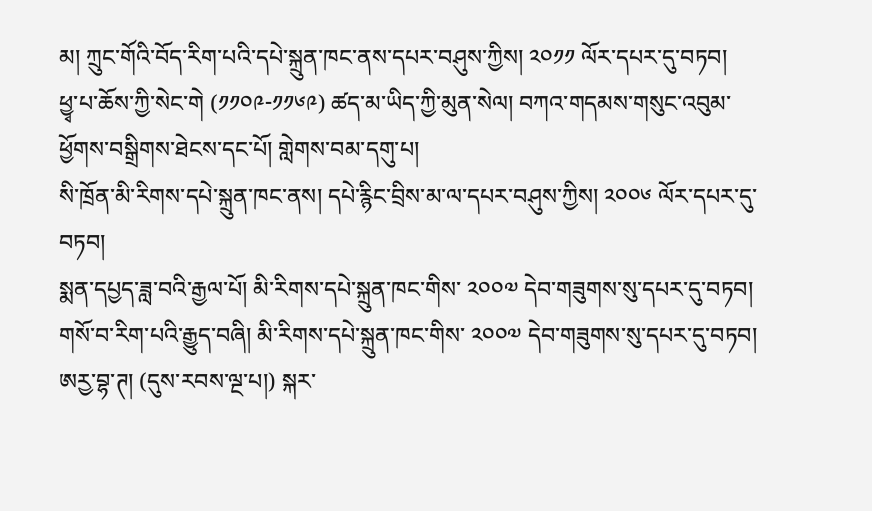མ། ཀྲུང་གོའི་བོད་རིག་པའི་དཔེ་སྐྲུན་ཁང་ནས་དཔར་བཤུས་ཀྱིས། ༢༠༡༡ ལོར་དཔར་དུ་བཏབ།
ཕྱྭ་པ་ཆོས་ཀྱི་སེང་གེ (༡༡༠༩-༡༡༦༩) ཚད་མ་ཡིད་ཀྱི་མུན་སེལ། བཀའ་གདམས་གསུང་འབུམ་ཕྱོགས་བསྒྲིགས་ཐེངས་དང་པོ། གླེགས་བམ་དགུ་པ།
སི་ཁྲོན་མི་རིགས་དཔེ་སྐྲུན་ཁང་ནས། དཔེ་རྙིང་བྲིས་མ་ལ་དཔར་བཤུས་ཀྱིས། ༢༠༠༦ ལོར་དཔར་དུ་བཏབ།
སྨན་དཔྱད་ཟླ་བའི་རྒྱལ་པོ། མི་རིགས་དཔེ་སྐྲུན་ཁང་གིས་ ༢༠༠༧ དེབ་གཟུགས་སུ་དཔར་དུ་བཏབ།
གསོ་བ་རིག་པའི་རྒྱུད་བཞི། མི་རིགས་དཔེ་སྐྲུན་ཁང་གིས་ ༢༠༠༧ དེབ་གཟུགས་སུ་དཔར་དུ་བཏབ།
ཨརྱ་བྷ་ཊ། (དུས་རབས་ལྔ་པ།) སྐར་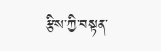རྩིས་ཀྱི་བསྟན་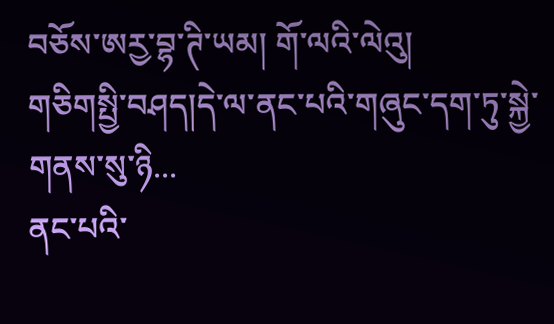བཅོས་ཨརྱ་བྷ་ཊི་ཡམ། གོ་ལའི་ལེའུ།
གཅིགསྤྱི་བཤད།དེ་ལ་ནང་པའི་གཞུང་དག་ཏུ་སྐྱེ་གནས་སུ་ཉི...
ནང་པའི་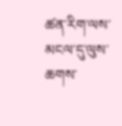ཚན་རིག་ལས་མངལ་དུ་ལུས་ཆགས་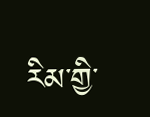རིམ་གྱི་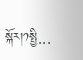སྐོར།༡སྤྱི...